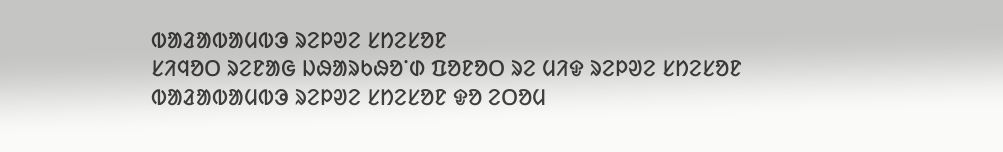ᱵᱟᱲᱟᱵᱟᱢᱵᱳ ᱨᱮᱞᱣᱮ ᱥᱴᱮᱥᱚᱱ
ᱥᱤᱧᱚᱛ ᱨᱮᱱᱟᱜ ᱡᱷᱟᱨᱠᱷᱚᱸᱰ ᱯᱚᱱᱚᱛ ᱨᱮ ᱢᱤᱫ ᱨᱮᱞᱣᱮ ᱥᱴᱮᱥᱚᱱ
ᱵᱟᱲᱟᱵᱟᱢᱵᱳ ᱨᱮᱞᱣᱮ ᱥᱴᱮᱥᱚᱱ ᱫᱚ ᱮᱛᱚᱢ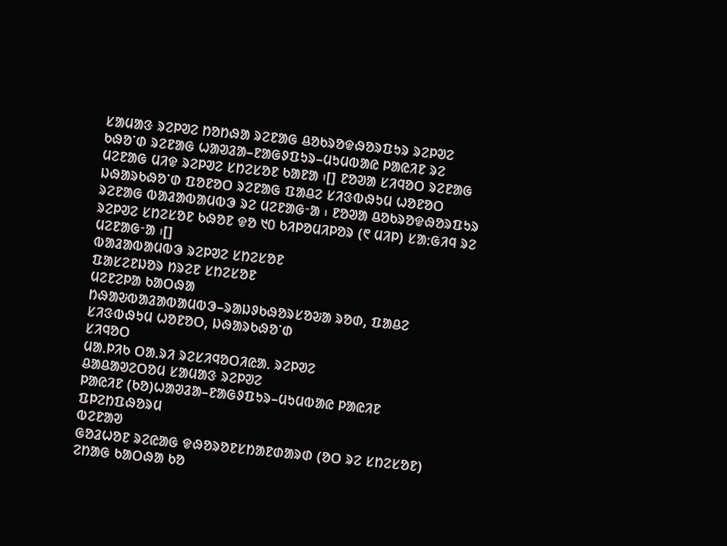ᱥᱟᱢᱟᱝ ᱨᱮᱞᱣᱮ ᱴᱚᱴᱷᱟ ᱨᱮᱱᱟᱜ ᱪᱚᱠᱨᱚᱫᱷᱚᱨᱯᱩᱨ ᱨᱮᱞᱣᱮ ᱠᱷᱚᱸᱰ ᱨᱮᱱᱟᱜ ᱦᱟᱣᱲᱟ–ᱱᱟᱜᱽᱯᱩᱨ–ᱢᱩᱢᱵᱟᱭ ᱞᱟᱭᱤᱱ ᱨᱮ ᱢᱮᱱᱟᱜ ᱢᱤᱫ ᱨᱮᱞᱣᱮ ᱥᱴᱮᱥᱚᱱ ᱠᱟᱱᱟ ᱾[] ᱱᱚᱣᱟ ᱥᱤᱧᱚᱛ ᱨᱮᱱᱟᱜ ᱡᱷᱟᱨᱠᱷᱚᱸᱰ ᱯᱚᱱᱚᱛ ᱨᱮᱱᱟᱜ ᱯᱟᱪᱮ ᱥᱤᱝᱵᱷᱩᱢ ᱦᱚᱱᱚᱛ ᱨᱮᱱᱟᱜ ᱵᱟᱲᱟᱵᱟᱢᱵᱳ ᱨᱮ ᱢᱮᱱᱟᱜᱼᱟ ᱾ ᱱᱚᱣᱟ ᱪᱚᱠᱨᱚᱫᱷᱚᱨᱯᱩᱨ ᱨᱮᱞᱣᱮ ᱥᱴᱮᱥᱚᱱ ᱠᱷᱚᱱ ᱫᱚ ᱑᱐ ᱠᱤᱞᱚᱢᱤᱞᱚᱨ (᱖ ᱢᱤᱞ) ᱥᱟᱺᱜᱤᱧ ᱨᱮ ᱢᱮᱱᱟᱜᱼᱟ ᱾[]
ᱵᱟᱲᱟᱵᱟᱢᱵᱳ ᱨᱮᱞᱣᱮ ᱥᱴᱮᱥᱚᱱ
ᱯᱟᱥᱮᱱᱡᱚᱨ ᱴᱨᱮᱱ ᱥᱴᱮᱥᱚᱱ
ᱢᱮᱱᱮᱞᱟ ᱠᱟᱛᱷᱟ
ᱴᱷᱟᱶᱵᱟᱲᱟᱵᱟᱢᱵᱳ–ᱨᱟᱡᱽᱠᱷᱚᱨᱥᱚᱶᱟ ᱨᱚᱰ, ᱯᱟᱪᱮ ᱥᱤᱝᱵᱷᱩᱢ ᱦᱚᱱᱚᱛ, ᱡᱷᱟᱨᱠᱷᱚᱸᱰ
ᱥᱤᱧᱚᱛ
ᱢᱟᱹᱞᱤᱠ ᱛᱟᱹᱨᱤ ᱨᱮᱥᱤᱧᱚᱛᱤᱭᱟᱹ ᱨᱮᱞᱣᱮ
ᱪᱟᱪᱟᱣᱮᱛᱚᱢ ᱥᱟᱢᱟᱝ ᱨᱮᱞᱣᱮ
ᱞᱟᱭᱤᱱ (ᱠᱚ)ᱦᱟᱣᱲᱟ–ᱱᱟᱜᱽᱯᱩᱨ–ᱢᱩᱢᱵᱟᱭ ᱞᱟᱭᱤᱱ
ᱯᱞᱮᱴᱯᱷᱚᱨᱢ
ᱵᱮᱱᱟᱣ
ᱜᱚᱲᱦᱚᱱ ᱨᱮᱭᱟᱜ ᱫᱷᱚᱨᱚᱱᱥᱴᱟᱱᱰᱟᱨᱰ (ᱚᱛ ᱨᱮ ᱥᱴᱮᱥᱚᱱ)
ᱮᱴᱟᱜ ᱠᱟᱛᱷᱟ ᱠᱚ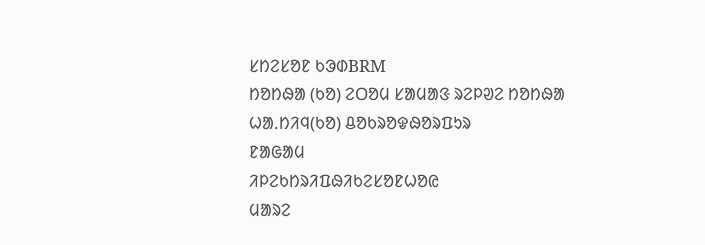ᱥᱴᱮᱥᱚᱱ ᱠᱳᱰBRM
ᱴᱚᱴᱷᱟ (ᱠᱚ) ᱮᱛᱚᱢ ᱥᱟᱢᱟᱝ ᱨᱮᱞᱣᱮ ᱴᱚᱴᱷᱟ
ᱦᱟᱹᱴᱤᱧ(ᱠᱚ) ᱪᱚᱠᱨᱚᱫᱷᱚᱨᱯᱩᱨ
ᱱᱟᱜᱟᱢ
ᱤᱞᱮᱠᱴᱨᱤᱯᱷᱤᱠᱮᱥᱚᱱᱦᱚᱭ
ᱢᱟᱨᱮ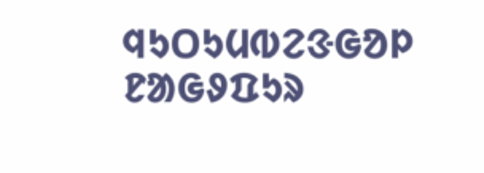ᱧᱩᱛᱩᱢᱵᱮᱝᱜᱚᱞ ᱱᱟᱜᱽᱯᱩᱨ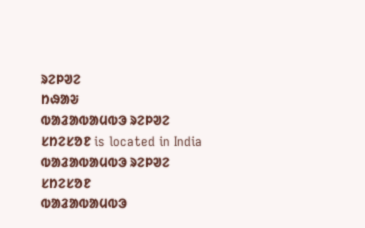ᱨᱮᱞᱣᱮ
ᱴᱷᱟᱶ
ᱵᱟᱲᱟᱵᱟᱢᱵᱳ ᱨᱮᱞᱣᱮ ᱥᱴᱮᱥᱚᱱ is located in India
ᱵᱟᱲᱟᱵᱟᱢᱵᱳ ᱨᱮᱞᱣᱮ ᱥᱴᱮᱥᱚᱱ
ᱵᱟᱲᱟᱵᱟᱢᱵᱳ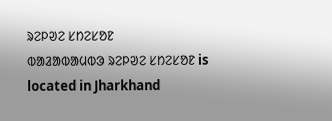ᱨᱮᱞᱣᱮ ᱥᱴᱮᱥᱚᱱ
ᱵᱟᱲᱟᱵᱟᱢᱵᱳ ᱨᱮᱞᱣᱮ ᱥᱴᱮᱥᱚᱱ is located in Jharkhand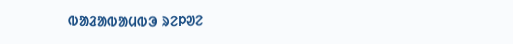ᱵᱟᱲᱟᱵᱟᱢᱵᱳ ᱨᱮᱞᱣᱮ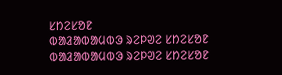ᱥᱴᱮᱥᱚᱱ
ᱵᱟᱲᱟᱵᱟᱢᱵᱳ ᱨᱮᱞᱣᱮ ᱥᱴᱮᱥᱚᱱ
ᱵᱟᱲᱟᱵᱟᱢᱵᱳ ᱨᱮᱞᱣᱮ ᱥᱴᱮᱥᱚᱱ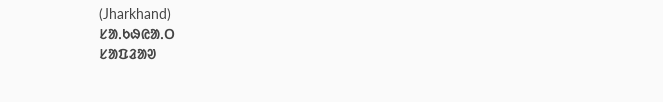(Jharkhand)
ᱥᱟᱹᱠᱷᱭᱟᱹᱛ
ᱥᱟᱯᱲᱟᱣ